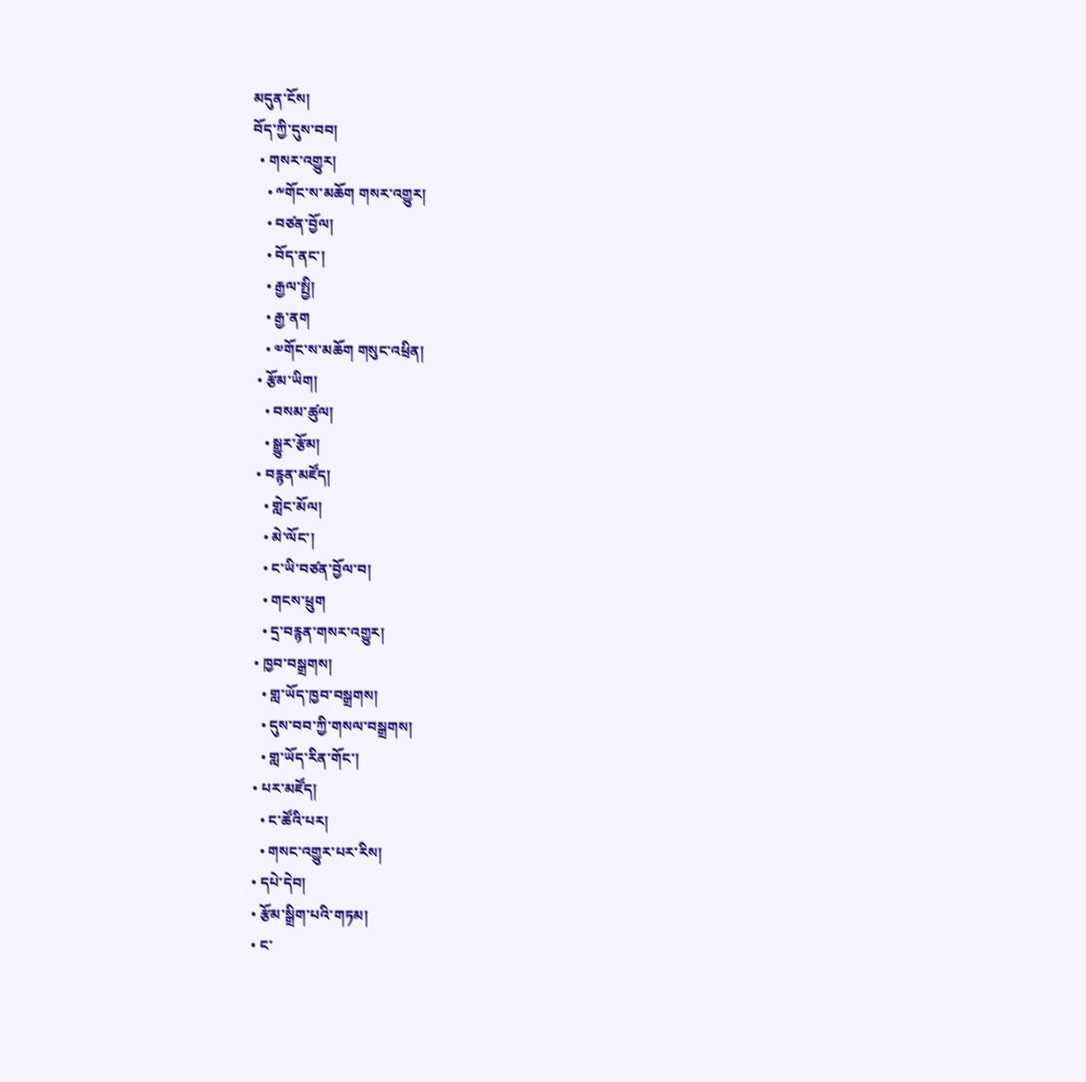མདུན་ངོས།
བོད་ཀྱི་དུས་བབ།
  • གསར་འགྱུར།
    • ༸གོང་ས་མཆོག གསར་འགྱུར།
    • བཙན་བྱོལ།
    • བོད་ནང་།
    • རྒྱལ་སྤྱི།
    • རྒྱ་ནག
    • ༧གོང་ས་མཆོག གསུང་འཕྲིན།
  • རྩོམ་ཡིག།
    • བསམ་ཚུལ།
    • སྒྱུར་རྩོམ།
  • བརྙན་མཛོད།
    • གླེང་མོལ།
    • མེ་ལོང་།
    • ང་ཡི་བཙན་བྱོལ་བ།
    • གངས་ཕྲུག
    • དྲ་བརྙན་གསར་འགྱུར།
  • ཁྱབ་བསྒྲགས།
    • གླ་ཡོད་ཁྱབ་བསྒྲགས།
    • དུས་བབ་ཀྱི་གསལ་བསྒྲགས།
    • གླ་ཡོད་རིན་གོང་།
  • པར་མཛོད།
    • ང་ཚོའི་པར།
    • གསང་འགྱུར་པར་རིས།
  • དཔེ་དེབ།
  • རྩོམ་སྒྲིག་པའི་གཏམ།
  • ང་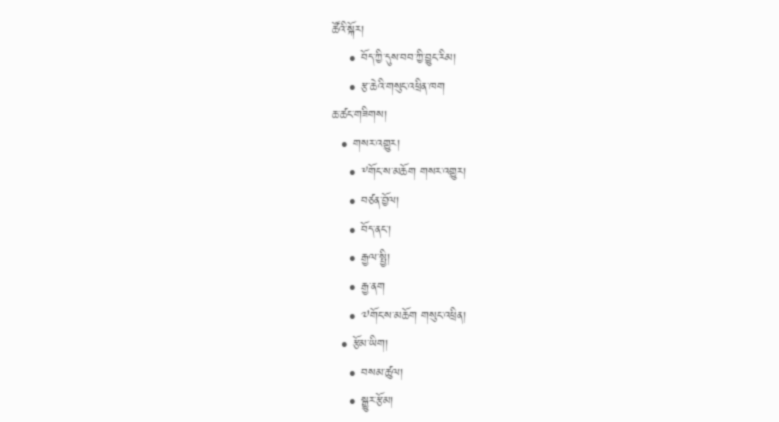ཚོའི་སྐོར།
    • བོད་ཀྱི་དུས་བབ་ཀྱི་བྱུང་རིམ།
    • རྩ་ཆེའི་གསུང་འཕྲིན་ཁག
ཆ་ཚང་གཟིགས།
  • གསར་འགྱུར།
    • ༸གོང་ས་མཆོག གསར་འགྱུར།
    • བཙན་བྱོལ།
    • བོད་ནང་།
    • རྒྱལ་སྤྱི།
    • རྒྱ་ནག
    • ༧གོང་ས་མཆོག གསུང་འཕྲིན།
  • རྩོམ་ཡིག།
    • བསམ་ཚུལ།
    • སྒྱུར་རྩོམ།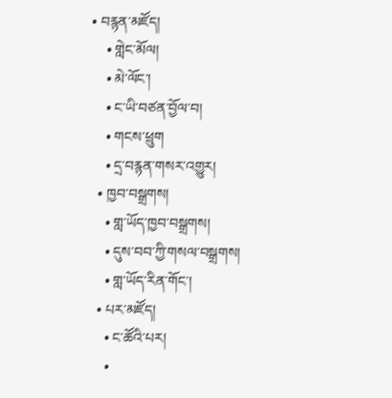• བརྙན་མཛོད།
    • གླེང་མོལ།
    • མེ་ལོང་།
    • ང་ཡི་བཙན་བྱོལ་བ།
    • གངས་ཕྲུག
    • དྲ་བརྙན་གསར་འགྱུར།
  • ཁྱབ་བསྒྲགས།
    • གླ་ཡོད་ཁྱབ་བསྒྲགས།
    • དུས་བབ་ཀྱི་གསལ་བསྒྲགས།
    • གླ་ཡོད་རིན་གོང་།
  • པར་མཛོད།
    • ང་ཚོའི་པར།
    •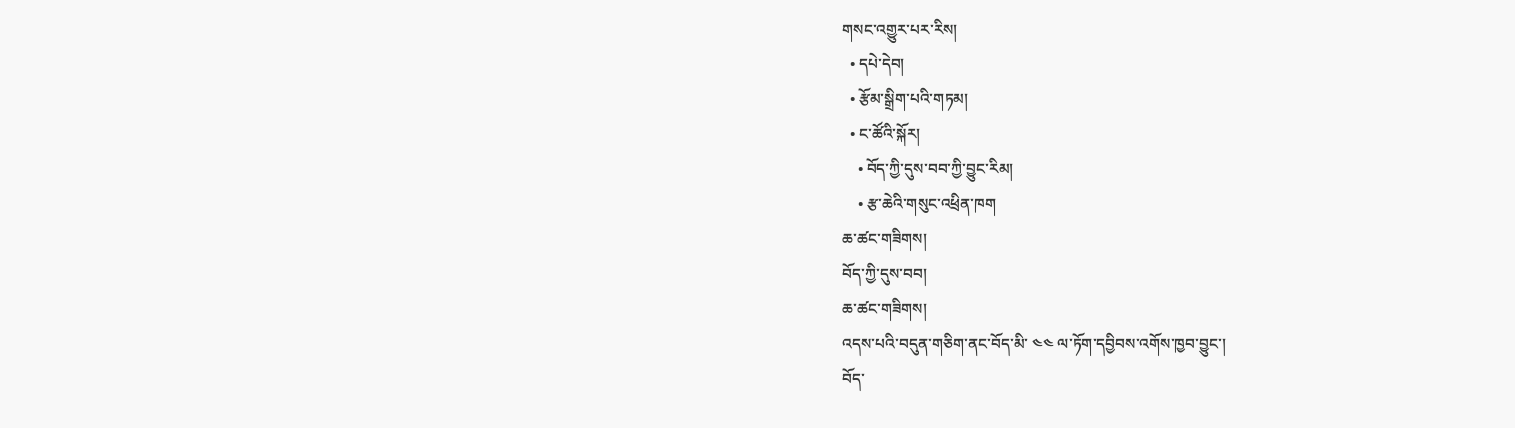གསང་འགྱུར་པར་རིས།
  • དཔེ་དེབ།
  • རྩོམ་སྒྲིག་པའི་གཏམ།
  • ང་ཚོའི་སྐོར།
    • བོད་ཀྱི་དུས་བབ་ཀྱི་བྱུང་རིམ།
    • རྩ་ཆེའི་གསུང་འཕྲིན་ཁག
ཆ་ཚང་གཟིགས།
བོད་ཀྱི་དུས་བབ།
ཆ་ཚང་གཟིགས།
འདས་པའི་བདུན་གཅིག་ནང་བོད་མི་ ༤༤ ལ་ཏོག་དབྱིབས་འགོས་ཁྱབ་བྱུང་།
བོད་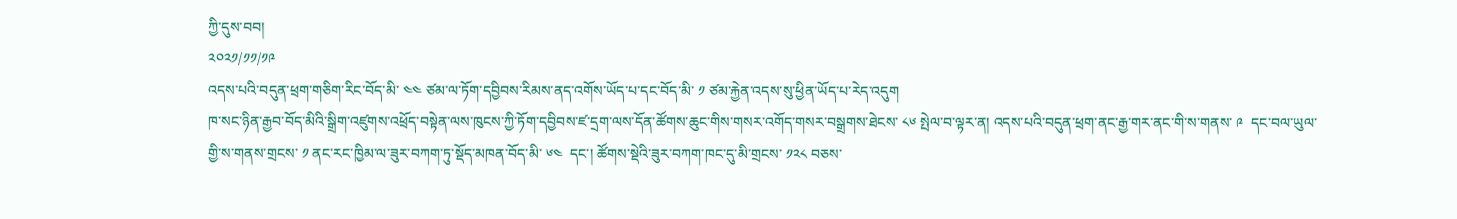ཀྱི་དུས་བབ།
༢༠༢༡/༡༡/༡༩
འདས་པའི་བདུན་ཕྲག་གཅིག་རིང་བོད་མི་ ༤༤ ཙམ་ལ་ཏོག་དབྱིབས་རིམས་ནད་འགོས་ཡོད་པ་དང་བོད་མི་ ༡ ཙམ་རྐྱེན་འདས་སུ་ཕྱིན་ཡོད་པ་རེད་འདུག
ཁ་སང་ཉིན་རྒྱབ་བོད་མིའི་སྒྲིག་འཛུགས་འཕྲོད་བསྟེན་ལས་ཁུངས་ཀྱི་ཏོག་དབྱིབས་ཛ་དྲག་ལས་དོན་ཚོགས་ཆུང་གིས་གསར་འགོད་གསར་བསྒྲགས་ཐེངས་ ༨༦ སྤེལ་བ་ལྟར་ན། འདས་པའི་བདུན་ཕྲག་ནང་རྒྱ་གར་ནང་གི་ས་གནས་ ༩  དང་བལ་ཡུལ་གྱི་ས་གནས་གྲངས་ ༡ ནང་རང་ཁྱིམ་ལ་ཟུར་བཀག་ཏུ་སྡོད་མཁན་བོད་མི་ ༦༤  དང་། ཚོགས་སྡེའི་ཟུར་བཀག་ཁང་དུ་མི་གྲངས་ ༡༢༨ བཅས་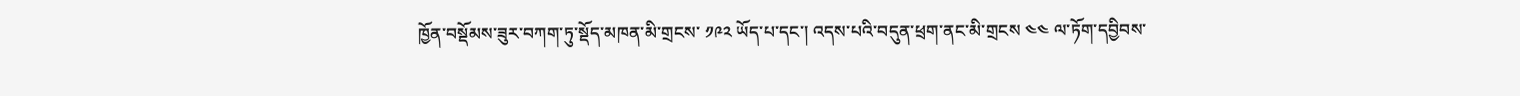ཁྱོན་བསྡོམས་ཟུར་བཀག་ཏུ་སྡོད་མཁན་མི་གྲངས་ ༡༩༢ ཡོད་པ་དང་། འདས་པའི་བདུན་ཕྲག་ནང་མི་གྲངས ༤༤ ལ་ཏོག་དབྱིབས་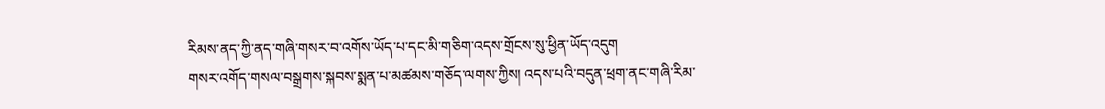རིམས་ནད་ཀྱི་ནད་གཞི་གསར་བ་འགོས་ཡོད་པ་དང་མི་གཅིག་འདས་གྲོངས་སུ་ཕྱིན་ཡོད་འདུག
གསར་འགོད་གསལ་བསྒྲགས་སྐབས་སྨན་པ་མཚམས་གཅོད་ལགས་ཀྱིས། འདས་པའི་བདུན་ཕྲག་ནང་གཞི་རིམ་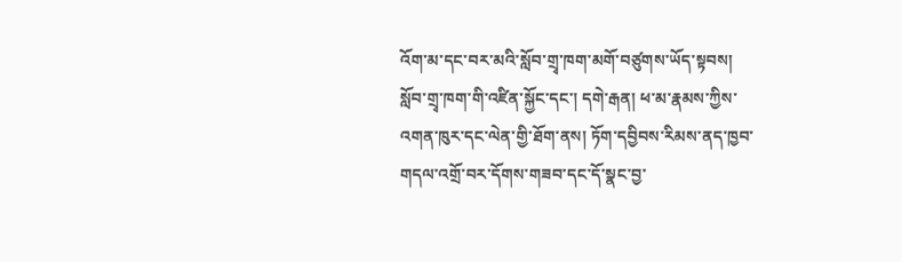འོག་མ་དང་བར་མའི་སློབ་གྲྭ་ཁག་མགོ་བཙུགས་ཡོད་སྟབས། སློབ་གྲྭ་ཁག་གི་འཛིན་སྐྱོང་དང་། དགེ་རྒན། ཕ་མ་རྣམས་ཀྱིས་འགན་ཁུར་དང་ལེན་གྱི་ཐོག་ནས། ཏོག་དབྱིབས་རིམས་ནད་ཁྱབ་གདལ་འགྲོ་བར་དོགས་གཟབ་དང་དོ་སྣང་བྱ་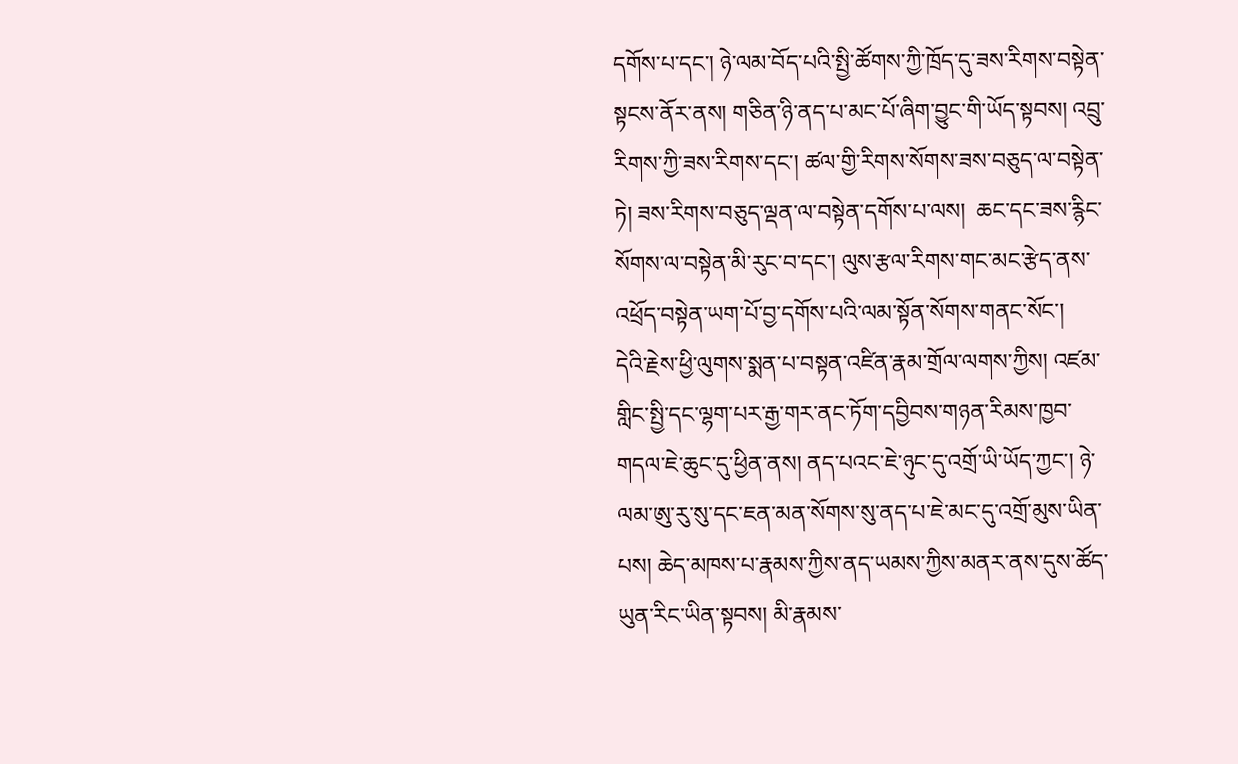དགོས་པ་དང་། ཉེ་ལམ་བོད་པའི་སྤྱི་ཚོགས་ཀྱི་ཁྲོད་དུ་ཟས་རིགས་བསྟེན་སྟངས་ནོར་ནས། གཅིན་ཉི་ནད་པ་མང་པོ་ཞིག་བྱུང་གི་ཡོད་སྟབས། འབྲུ་རིགས་ཀྱི་ཟས་རིགས་དང་། ཚལ་གྱི་རིགས་སོགས་ཟས་བཅུད་ལ་བསྟེན་ཏེ། ཟས་རིགས་བཅུད་ལྡན་ལ་བསྟེན་དགོས་པ་ལས།  ཆང་དང་ཟས་རྙིང་སོགས་ལ་བསྟེན་མི་རུང་བ་དང་། ལུས་རྩལ་རིགས་གང་མང་རྩེད་ནས་འཕྲོད་བསྟེན་ཡག་པོ་བྱ་དགོས་པའི་ལམ་སྟོན་སོགས་གནང་སོང་།
དེའི་རྗེས་ཕྱི་ལུགས་སྨན་པ་བསྟན་འཛིན་རྣམ་གྲོལ་ལགས་ཀྱིས། འཛམ་གླིང་སྤྱི་དང་ལྷག་པར་རྒྱ་གར་ནང་ཏོག་དབྱིབས་གཉན་རིམས་ཁྱབ་གདལ་ཇེ་ཆུང་དུ་ཕྱིན་ནས། ནད་པའང་ཇེ་ཉུང་དུ་འགྲོ་ཡི་ཡོད་ཀྱང་། ཉེ་ལམ་ཨུ་རུ་སུ་དང་ཇན་མན་སོགས་སུ་ནད་པ་ཇེ་མང་དུ་འགྲོ་མུས་ཡིན་པས། ཆེད་མཁས་པ་རྣམས་ཀྱིས་ནད་ཡམས་ཀྱིས་མནར་ནས་དུས་ཚོད་ཡུན་རིང་ཡིན་སྟབས། མི་རྣམས་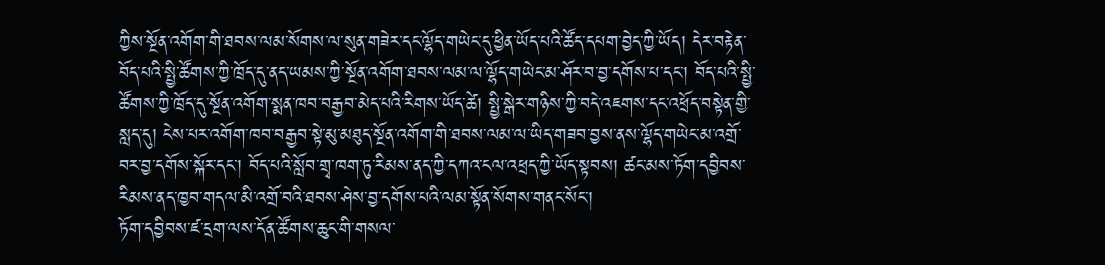ཀྱིས་སྔོན་འགོག་གི་ཐབས་ལམ་སོགས་ལ་སུན་གཟེར་དང་ལྷོད་གཡེང་དུ་ཕྱིན་ཡོད་པའི་ཚོད་དཔག་བྱེད་ཀྱི་ཡོད། དེར་བརྟེན་བོད་པའི་སྤྱི་ཚོགས་ཀྱི་ཁྲོད་དུ་ནད་ཡམས་ཀྱི་སྔོན་འགོག་ཐབས་ལམ་ལ་ལྷོད་གཡེང་མ་ཤོར་བ་བྱ་དགོས་པ་དང་། བོད་པའི་སྤྱི་ཚོགས་ཀྱི་ཁྲོད་དུ་སྔོན་འགོག་སྨན་ཁབ་བརྒྱབ་མེད་པའི་རིགས་ཡོད་ཚེ། སྤྱི་སྒེར་གཉིས་ཀྱི་བདེ་འཇགས་དང་འཕྲོད་བསྟེན་གྱི་སླད་དུ། ངེས་པར་འགོག་ཁབ་བརྒྱབ་སྟེ་མུ་མཐུད་སྔོན་འགོག་གི་ཐབས་ལམ་ལ་ཡིད་གཟབ་བྱས་ནས་ལྷོད་གཡེང་མ་འགྲོ་བར་བྱ་དགོས་སྐོར་དང་། བོད་པའི་སློབ་གྲྭ་ཁག་ཏུ་རིམས་ནད་ཀྱི་དཀའ་ངལ་འཕྲད་ཀྱི་ཡོད་སྟབས། ཚང་མས་ཏོག་དབྱིབས་རིམས་ནད་ཁྱབ་གདལ་མི་འགྲོ་བའི་ཐབས་ཤེས་བྱ་དགོས་པའི་ལམ་སྟོན་སོགས་གནང་སོང་།
ཏོག་དབྱིབས་ཛ་དྲག་ལས་དོན་ཚོགས་ཆུང་གི་གསལ་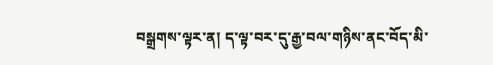བསྒྲགས་ལྟར་ན། ད་ལྟ་བར་དུ་རྒྱ་བལ་གཉིས་ནང་བོད་མི་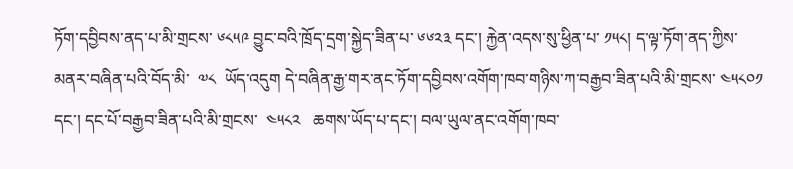ཏོག་དབྱིབས་ནད་པ་མི་གྲངས་ ༦༨༥༩ བྱུང་བའི་ཁྲོད་དྲག་སྐྱེད་ཟིན་པ་ ༦༦༢༣ དང་། རྐྱེན་འདས་སུ་ཕྱིན་པ་ ༡༥༨། ད་ལྟ་ཏོག་ནད་ཀྱིས་མནར་བཞིན་པའི་བོད་མི་  ༧༨  ཡོད་འདུག དེ་བཞིན་རྒྱ་གར་ནང་ཏོག་དབྱིབས་འགོག་ཁབ་གཉིས་ཀ་བརྒྱབ་ཟིན་པའི་མི་གྲངས་ ༤༥༨༠༡ དང་། དང་པོ་བརྒྱབ་ཟིན་པའི་མི་གྲངས་  ༤༥༨༢   ཆགས་ཡོད་པ་དང་། བལ་ཡུལ་ནང་འགོག་ཁབ་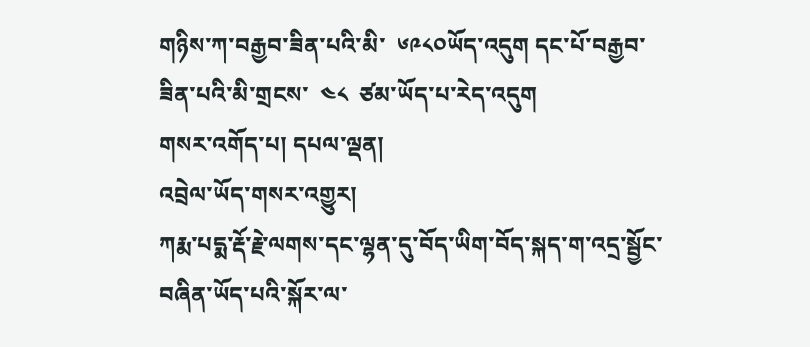གཉིས་ཀ་བརྒྱབ་ཟིན་པའི་མི་  ༦༩༨༠ཡོད་འདུག དང་པོ་བརྒྱབ་ཟིན་པའི་མི་གྲངས་  ༤༨  ཙམ་ཡོད་པ་རེད་འདུག
གསར་འགོད་པ། དཔལ་ལྡན།
འབྲེལ་ཡོད་གསར་འགྱུར།
ཀརྨ་པདྨ་རྡོ་རྗེ་ལགས་དང་ལྷན་དུ་བོད་ཡིག་བོད་སྐད་ག་འདྲ་སྦྱོང་བཞིན་ཡོད་པའི་སྐོར་ལ་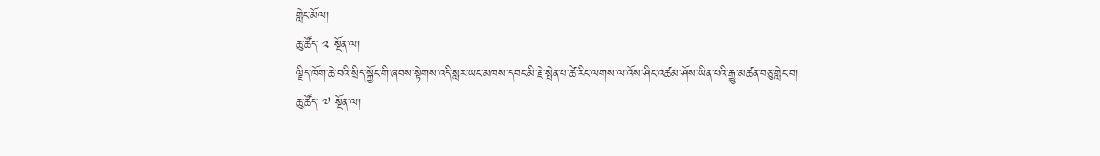གླེང་མོལ།
ཆུ་ཚོད་ ༢ སྔོན་ལ།
ལྗིད་ཁོག་ཆེ་བའི་སྲིད་སྐྱོང་གི་ཞབས་སྟེགས་འདི་སླར་ཡང་མཁས་དབང་མི་རྗེ་སྤེན་པ་ཚེ་རིང་ལགས་ལ་འོས་ཤིང་འཚམ་ཤོས་ཡིན་པའི་རྒྱུ་མཚན་བཅུ་གླེང་བ།
ཆུ་ཚོད་ ༧ སྔོན་ལ།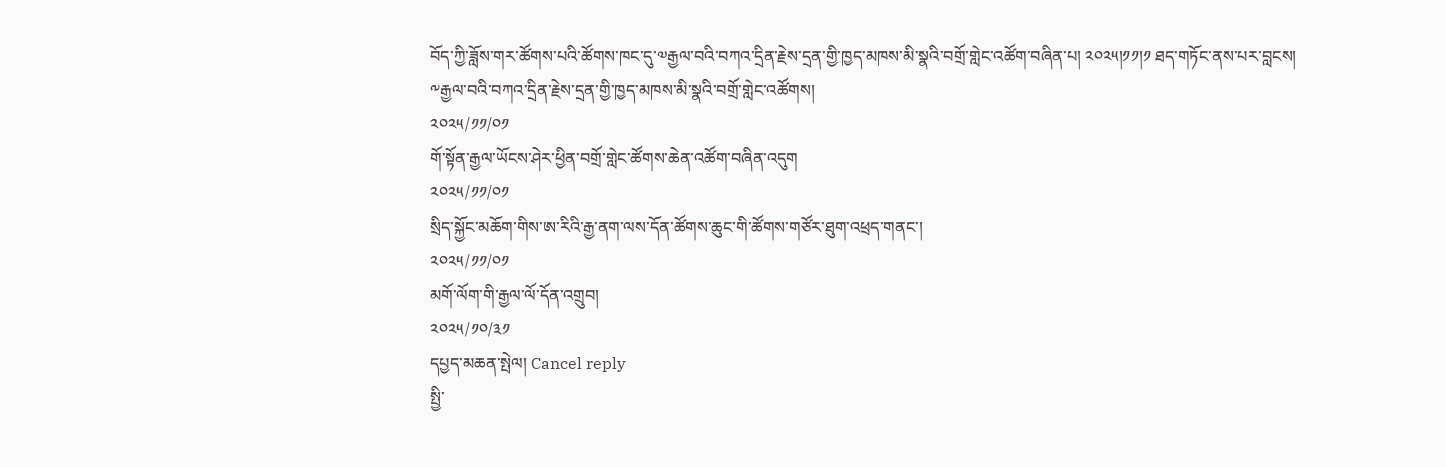བོད་ཀྱི་ཟློས་གར་ཚོགས་པའི་ཚོགས་ཁང་དུ་༧རྒྱལ་བའི་བཀའ་དྲིན་རྗེས་དྲན་གྱི་ཁྱད་མཁས་མི་སྣའི་བགྲོ་གླེང་འཚོག་བཞིན་པ། ༢༠༢༥།༡༡།༡ ཐད་གཏོང་ནས་པར་བླངས།
༸རྒྱལ་བའི་བཀའ་དྲིན་རྗེས་དྲན་གྱི་ཁྱད་མཁས་མི་སྣའི་བགྲོ་གླེང་འཚོགས།
༢༠༢༥/༡༡/༠༡
གོ་སྟོན་རྒྱལ་ཡོངས་ཤེར་ཕྱིན་བགྲོ་གླེང་ཚོགས་ཆེན་འཚོག་བཞིན་འདུག
༢༠༢༥/༡༡/༠༡
སྲིད་སྐྱོང་མཆོག་གིས་ཨ་རིའི་རྒྱ་ནག་ལས་དོན་ཚོགས་ཆུང་གི་ཚོགས་གཙོར་ཐུག་འཕྲད་གནང་།
༢༠༢༥/༡༡/༠༡
མགོ་ལོག་གི་རྒྱལ་ལོ་དོན་འགྲུབ།
༢༠༢༥/༡༠/༣༡
དཔྱད་མཆན་སྤེལ། Cancel reply
སྤྱི་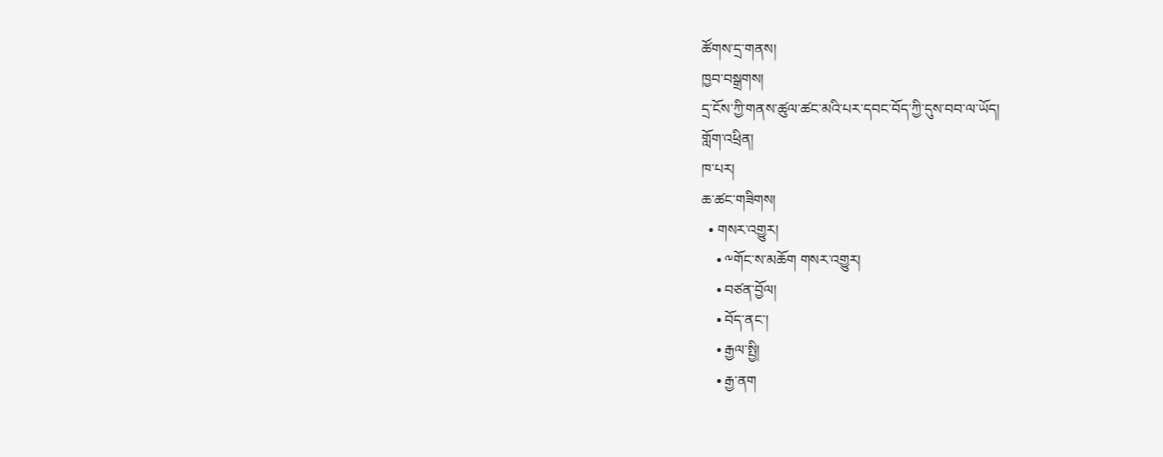ཚོགས་དྲ་གནས།
ཁྱབ་བསྒྲགས།
དྲ་ངོས་ཀྱི་གནས་ཚུལ་ཚང་མའི་པར་དབང་བོད་ཀྱི་དུས་བབ་ལ་ཡོད།
གློག་འཕྲིན།
ཁ་པར།
ཆ་ཚང་གཟིགས།
  • གསར་འགྱུར།
    • ༸གོང་ས་མཆོག གསར་འགྱུར།
    • བཙན་བྱོལ།
    • བོད་ནང་།
    • རྒྱལ་སྤྱི།
    • རྒྱ་ནག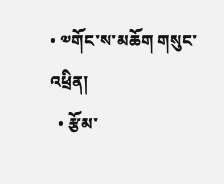• ༧གོང་ས་མཆོག གསུང་འཕྲིན།
  • རྩོམ་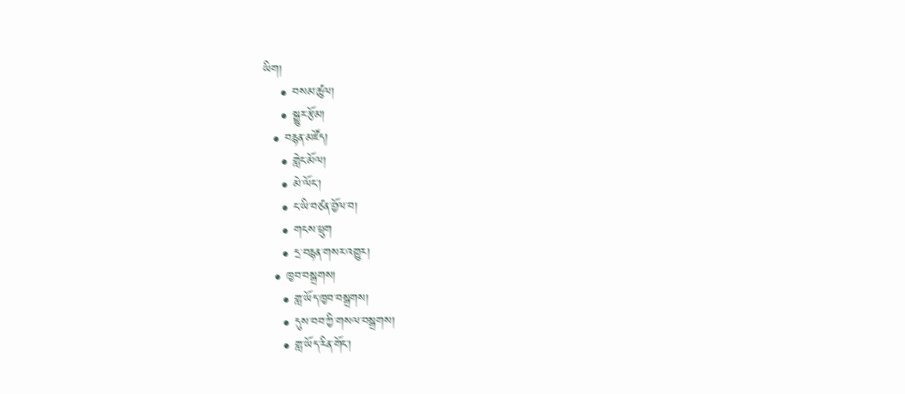ཡིག།
    • བསམ་ཚུལ།
    • སྒྱུར་རྩོམ།
  • བརྙན་མཛོད།
    • གླེང་མོལ།
    • མེ་ལོང་།
    • ང་ཡི་བཙན་བྱོལ་བ།
    • གངས་ཕྲུག
    • དྲ་བརྙན་གསར་འགྱུར།
  • ཁྱབ་བསྒྲགས།
    • གླ་ཡོད་ཁྱབ་བསྒྲགས།
    • དུས་བབ་ཀྱི་གསལ་བསྒྲགས།
    • གླ་ཡོད་རིན་གོང་།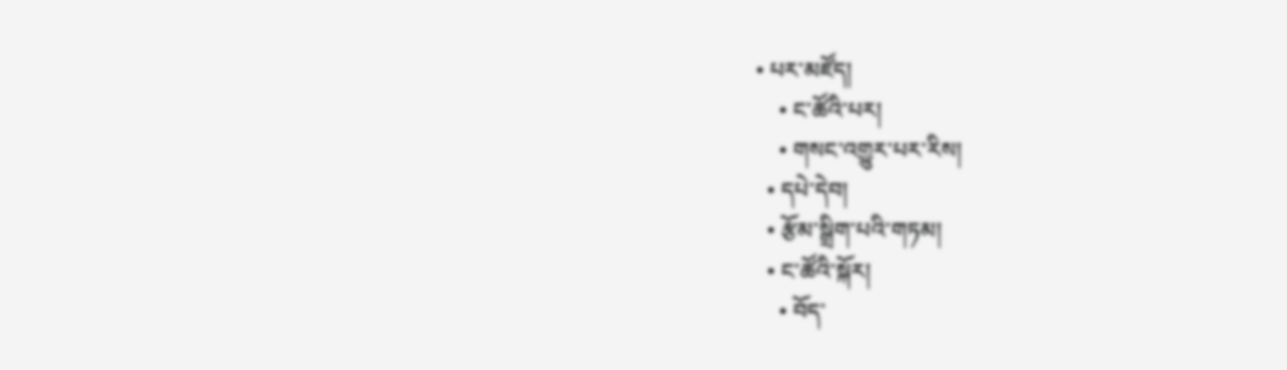• པར་མཛོད།
    • ང་ཚོའི་པར།
    • གསང་འགྱུར་པར་རིས།
  • དཔེ་དེབ།
  • རྩོམ་སྒྲིག་པའི་གཏམ།
  • ང་ཚོའི་སྐོར།
    • བོད་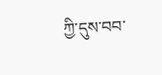ཀྱི་དུས་བབ་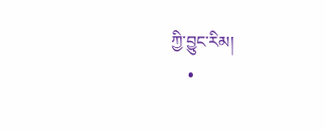ཀྱི་བྱུང་རིམ།
    •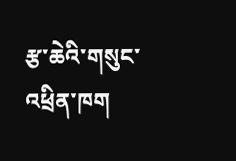རྩ་ཆེའི་གསུང་འཕྲིན་ཁག